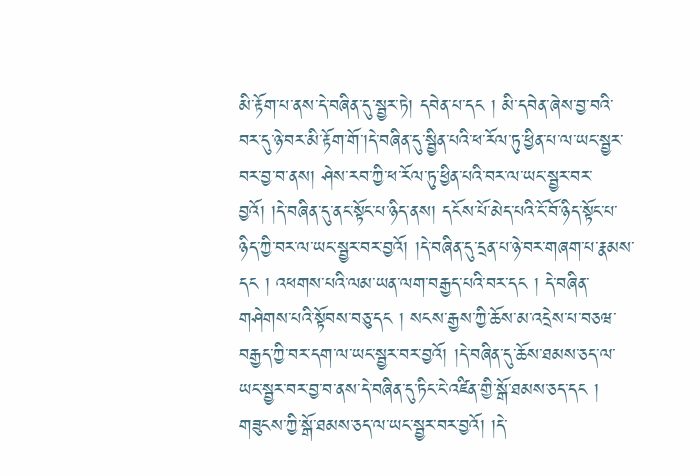མི་རྟོག་པ་ནས་དེ་བཞིན་དུ་སྦྱར་ཏེ། དབེན་པ་དང ། མི་དབེན་ཞེས་བྱ་བའི་བར་དུ་ཉེ་བར་མི་རྟོག་གོ་།དེ་བཞིན་དུ་སྦྱིན་པའི་ཕ་རོལ་ཏུ་ཕྱིན་པ་ལ་ཡང་སྦྱར་བར་བྱ་བ་ནས། ཤེས་རབ་ཀྱི་ཕ་རོལ་ཏུ་ཕྱིན་པའི་བར་ལ་ཡང་སྦྱར་བར་བྱའོ། །དེ་བཞིན་དུ་ནང་སྟོང་པ་ཉིད་ནས། དངོས་པོ་མེད་པའི་ངོ་བོ་ཉིད་སྟོང་པ་ཉིད་ཀྱི་བར་ལ་ཡང་སྦྱར་བར་བྱའོ། །དེ་བཞིན་དུ་དྲན་པ་ཉེ་བར་གཞག་པ་རྣམས་དང ། འཕགས་པའི་ལམ་ཡན་ལག་བརྒྱད་པའི་བར་དང ། དེ་བཞིན་གཤེགས་པའི་སྟོབས་བཅུ་དང ། སངས་རྒྱས་ཀྱི་ཆོས་མ་འདྲེས་པ་བཅཝ་བརྒྱད་ཀྱི་བར་དག་ལ་ཡང་སྦྱར་བར་བྱའོ། །དེ་བཞིན་དུ་ཆོས་ཐམས་ཅད་ལ་ཡང་སྦྱར་བར་བྱ་བ་ནས་དེ་བཞིན་དུ་ཏིང་ངེ་འཛིན་གྱི་སྒོ་ཐམས་ཅད་དང ། གཟུངས་ཀྱི་སྒོ་ཐམས་ཅད་ལ་ཡང་སྦྱར་བར་བྱའོ། །དེ་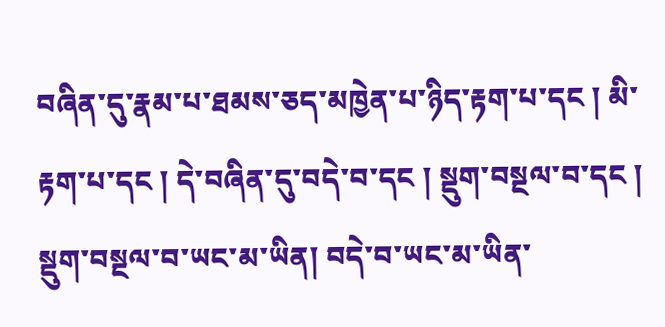བཞིན་དུ་རྣམ་པ་ཐམས་ཅད་མཁྱེན་པ་ཉིད་རྟག་པ་དང ། མི་རྟག་པ་དང ། དེ་བཞིན་དུ་བདེ་བ་དང ། སྡུག་བསྔལ་བ་དང ། སྡུག་བསྔལ་བ་ཡང་མ་ཡིན། བདེ་བ་ཡང་མ་ཡིན་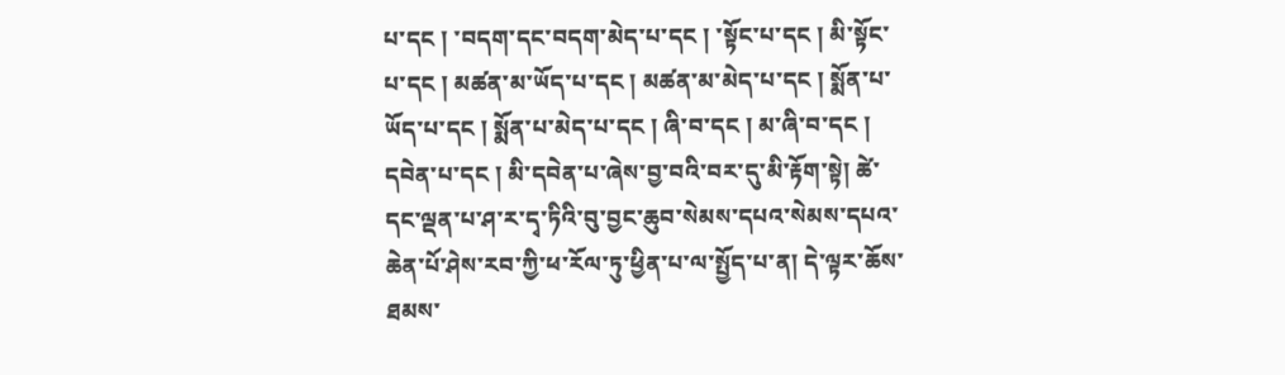པ་དང ། ་བདག་དང་བདག་མེད་པ་དང ། ་སྟོང་པ་དང ། མི་སྟོང་པ་དང ། མཚན་མ་ཡོད་པ་དང ། མཚན་མ་མེད་པ་དང ། སྨོན་པ་ཡོད་པ་དང ། སྨོན་པ་མེད་པ་དང ། ཞི་བ་དང ། མ་ཞི་བ་དང ། དབེན་པ་དང ། མི་དབེན་པ་ཞེས་བྱ་བའི་བར་དུ་མི་རྟོག་སྟེ། ཚེ་དང་ལྡན་པ་ཤ་ར་དྭ་ཏིའི་བུ་བྱང་ཆུབ་སེམས་དཔའ་སེམས་དཔའ་ཆེན་པོ་ཤེས་རབ་ཀྱི་ཕ་རོལ་ཏུ་ཕྱིན་པ་ལ་སྤྱོད་པ་ན། དེ་ལྟར་ཆོས་ཐམས་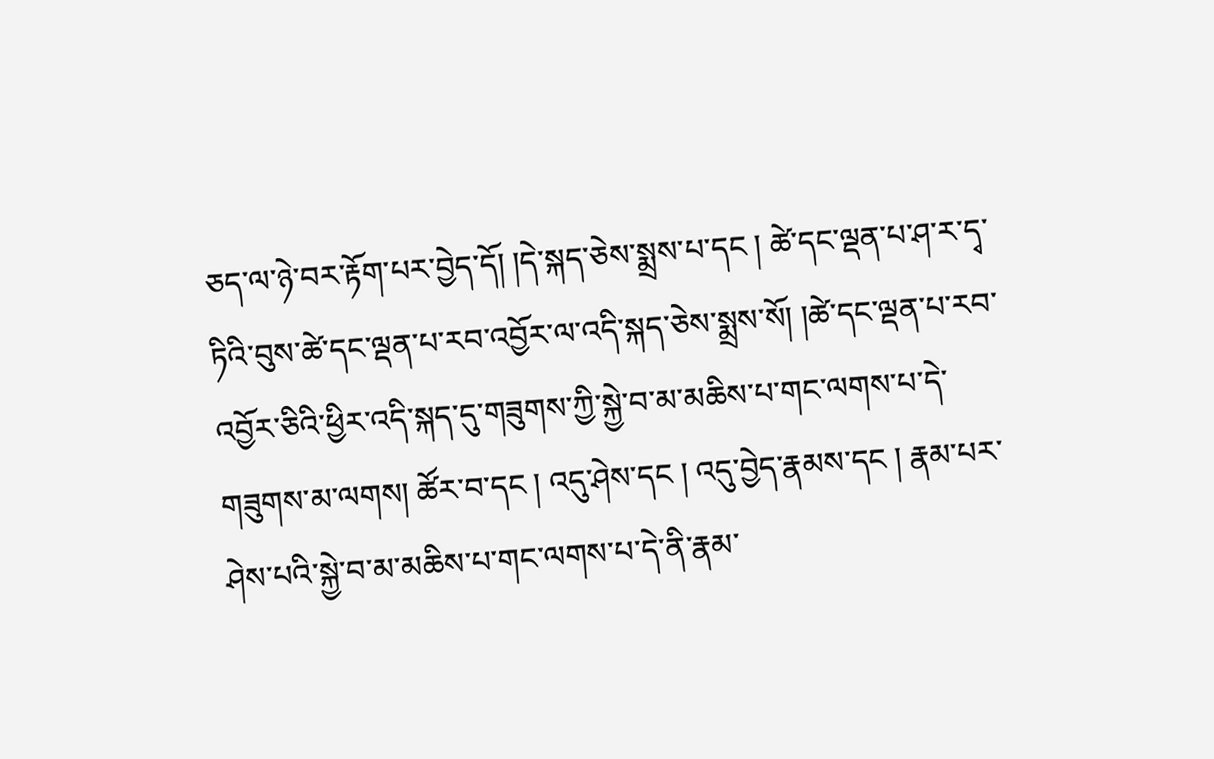ཅད་ལ་ཉེ་བར་རྟོག་པར་བྱེད་དོ། །དེ་སྐད་ཅེས་སྨྲས་པ་དང ། ཚེ་དང་ལྡན་པ་ཤ་ར་དྭ་ཏིའི་བུས་ཚེ་དང་ལྡན་པ་རབ་འབྱོར་ལ་འདི་སྐད་ཅེས་སྨྲས་སོ། །ཚེ་དང་ལྡན་པ་རབ་འབྱོར་ཅིའི་ཕྱིར་འདི་སྐད་དུ་གཟུགས་ཀྱི་སྐྱེ་བ་མ་མཆིས་པ་གང་ལགས་པ་དེ་གཟུགས་མ་ལགས། ཚོར་བ་དང ། འདུ་ཤེས་དང ། འདུ་བྱེད་རྣམས་དང ། རྣམ་པར་ཤེས་པའི་སྐྱེ་བ་མ་མཆིས་པ་གང་ལགས་པ་དེ་ནི་རྣམ་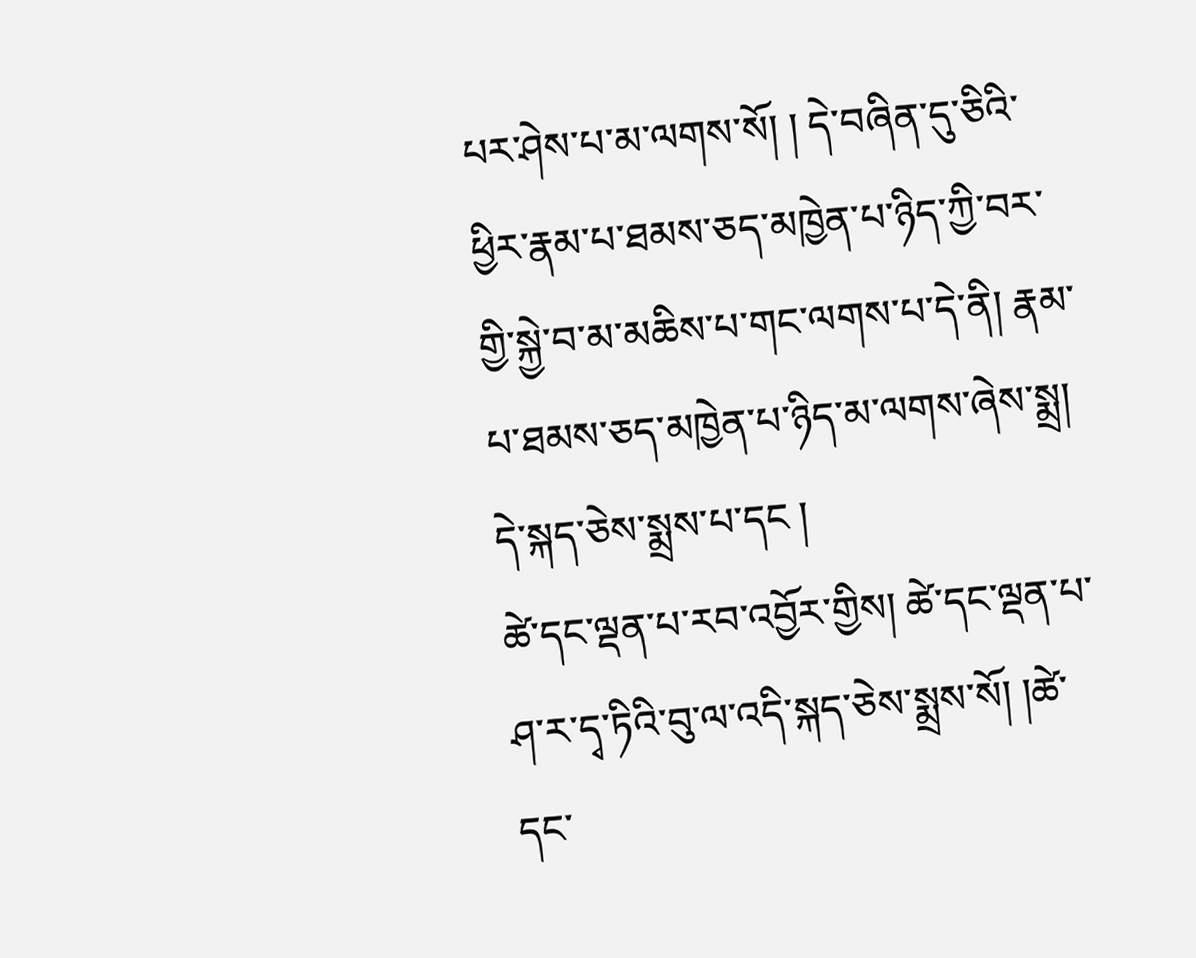པར་ཤེས་པ་མ་ལགས་སོ། ། དེ་བཞིན་དུ་ཅིའི་ཕྱིར་རྣམ་པ་ཐམས་ཅད་མཁྱེན་པ་ཉིད་ཀྱི་བར་གྱི་སྐྱེ་བ་མ་མཆིས་པ་གང་ལགས་པ་དེ་ནི། རྣམ་པ་ཐམས་ཅད་མཁྱེན་པ་ཉིད་མ་ལགས་ཞེས་སྨྲ། དེ་སྐད་ཅེས་སྨྲས་པ་དང །
ཚེ་དང་ལྡན་པ་རབ་འབྱོར་གྱིས། ཚེ་དང་ལྡན་པ་ཤ་ར་དྭ་ཏིའི་བུ་ལ་འདི་སྐད་ཅེས་སྨྲས་སོ། །ཚེ་དང་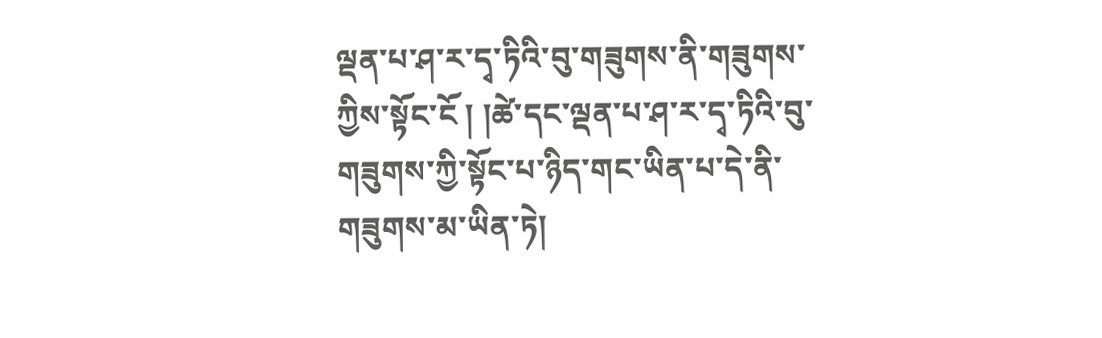ལྡན་པ་ཤ་ར་དྭ་ཏིའི་བུ་གཟུགས་ནི་གཟུགས་ཀྱིས་སྟོང་ངོ ། །ཚེ་དང་ལྡན་པ་ཤ་ར་དྭ་ཏིའི་བུ་གཟུགས་ཀྱི་སྟོང་པ་ཉིད་གང་ཡིན་པ་དེ་ནི་གཟུགས་མ་ཡིན་ཏེ།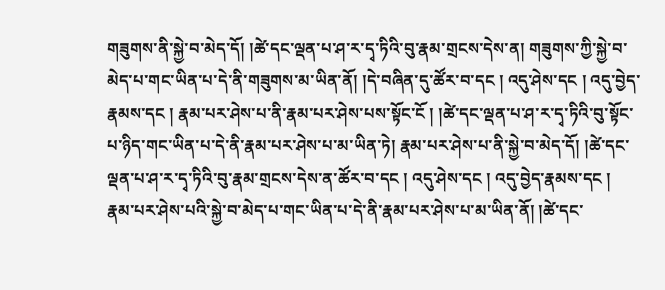གཟུགས་ནི་སྐྱེ་བ་མེད་དོ། །ཚེ་དང་ལྡན་པ་ཤ་ར་དྭ་ཏིའི་བུ་རྣམ་གྲངས་དེས་ན། གཟུགས་ཀྱི་སྐྱེ་བ་མེད་པ་གང་ཡིན་པ་དེ་ནི་གཟུགས་མ་ཡིན་ནོ། །དེ་བཞིན་དུ་ཚོར་བ་དང ། འདུ་ཤེས་དང ། འདུ་བྱེད་རྣམས་དང ། རྣམ་པར་ཤེས་པ་ནི་རྣམ་པར་ཤེས་པས་སྟོང་ངོ ། །ཚེ་དང་ལྡན་པ་ཤ་ར་དྭ་ཏིའི་བུ་སྟོང་པ་ཉིད་གང་ཡིན་པ་དེ་ནི་རྣམ་པར་ཤེས་པ་མ་ཡིན་ཏེ། རྣམ་པར་ཤེས་པ་ནི་སྐྱེ་བ་མེད་དོ། །ཚེ་དང་ལྡན་པ་ཤ་ར་དྭ་ཏིའི་བུ་རྣམ་གྲངས་དེས་ན་ཚོར་བ་དང ། འདུ་ཤེས་དང ། འདུ་བྱེད་རྣམས་དང ། རྣམ་པར་ཤེས་པའི་སྐྱེ་བ་མེད་པ་གང་ཡིན་པ་དེ་ནི་རྣམ་པར་ཤེས་པ་མ་ཡིན་ནོ། །ཚེ་དང་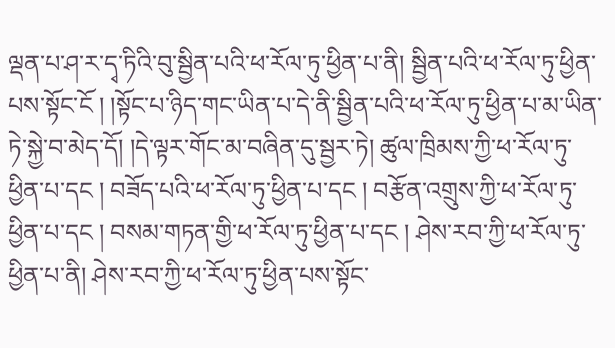ལྡན་པ་ཤ་ར་དྭ་ཏིའི་བུ་སྦྱིན་པའི་ཕ་རོལ་ཏུ་ཕྱིན་པ་ནི། སྦྱིན་པའི་ཕ་རོལ་ཏུ་ཕྱིན་པས་སྟོང་ངོ ། །སྟོང་པ་ཉིད་གང་ཡིན་པ་དེ་ནི་སྦྱིན་པའི་ཕ་རོལ་ཏུ་ཕྱིན་པ་མ་ཡིན་ཏེ་སྐྱེ་བ་མེད་དོ། །དེ་ལྟར་གོང་མ་བཞིན་དུ་སྦྱར་ཏེ། ཚུལ་ཁྲིམས་ཀྱི་ཕ་རོལ་ཏུ་ཕྱིན་པ་དང ། བཟོད་པའི་ཕ་རོལ་ཏུ་ཕྱིན་པ་དང ། བརྩོན་འགྲུས་ཀྱི་ཕ་རོལ་ཏུ་ཕྱིན་པ་དང ། བསམ་གཏན་གྱི་ཕ་རོལ་ཏུ་ཕྱིན་པ་དང ། ཤེས་རབ་ཀྱི་ཕ་རོལ་ཏུ་ཕྱིན་པ་ནི། ཤེས་རབ་ཀྱི་ཕ་རོལ་ཏུ་ཕྱིན་པས་སྟོང་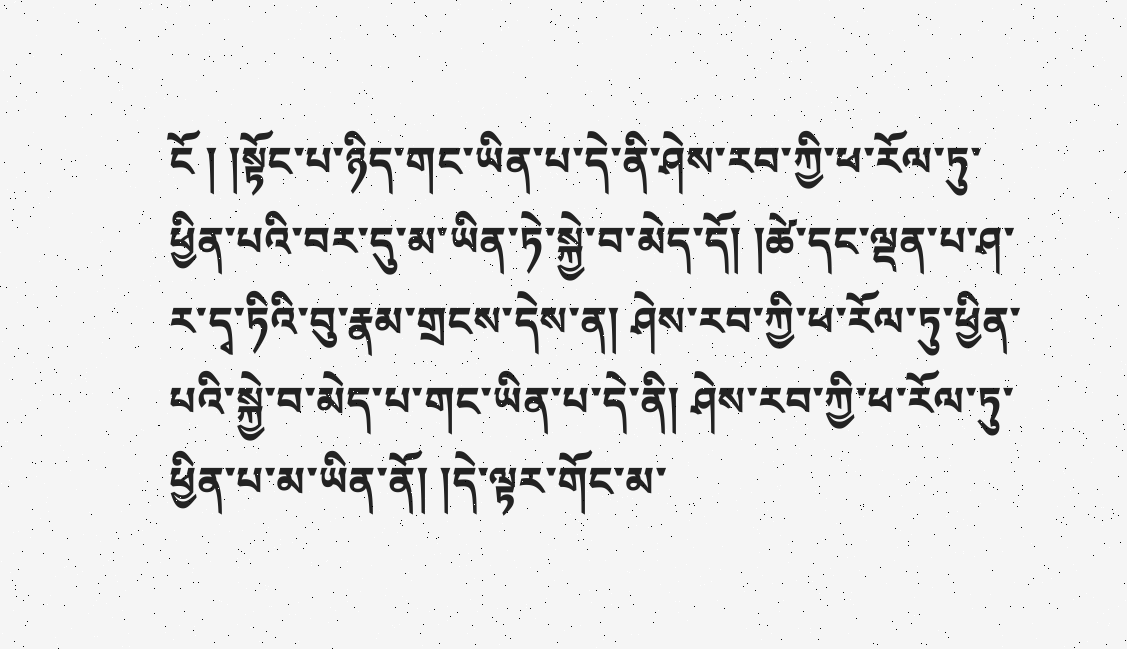ངོ ། །སྟོང་པ་ཉིད་གང་ཡིན་པ་དེ་ནི་ཤེས་རབ་ཀྱི་ཕ་རོལ་ཏུ་ཕྱིན་པའི་བར་དུ་མ་ཡིན་ཏེ་སྐྱེ་བ་མེད་དོ། །ཚེ་དང་ལྡན་པ་ཤ་ར་དྭ་ཏིའི་བུ་རྣམ་གྲངས་དེས་ན། ཤེས་རབ་ཀྱི་ཕ་རོལ་ཏུ་ཕྱིན་པའི་སྐྱེ་བ་མེད་པ་གང་ཡིན་པ་དེ་ནི། ཤེས་རབ་ཀྱི་ཕ་རོལ་ཏུ་ཕྱིན་པ་མ་ཡིན་ནོ། །དེ་ལྟར་གོང་མ་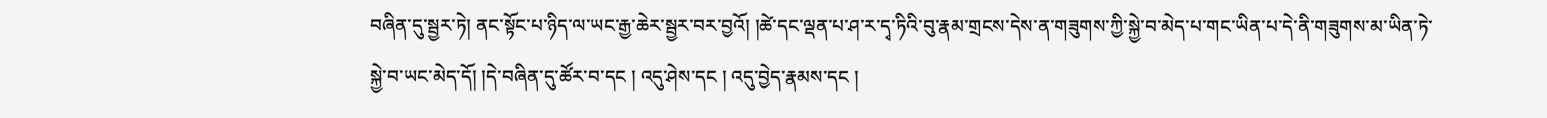བཞིན་དུ་སྦྱར་ཏེ། ནང་སྟོང་པ་ཉིད་ལ་ཡང་རྒྱ་ཆེར་སྦྱར་བར་བྱའོ། །ཚེ་དང་ལྡན་པ་ཤ་ར་དྭ་ཏིའི་བུ་རྣམ་གྲངས་དེས་ན་གཟུགས་ཀྱི་སྐྱེ་བ་མེད་པ་གང་ཡིན་པ་དེ་ནི་གཟུགས་མ་ཡིན་ཏེ་སྐྱེ་བ་ཡང་མེད་དོ། །དེ་བཞིན་དུ་ཚོར་བ་དང ། འདུ་ཤེས་དང ། འདུ་བྱེད་རྣམས་དང །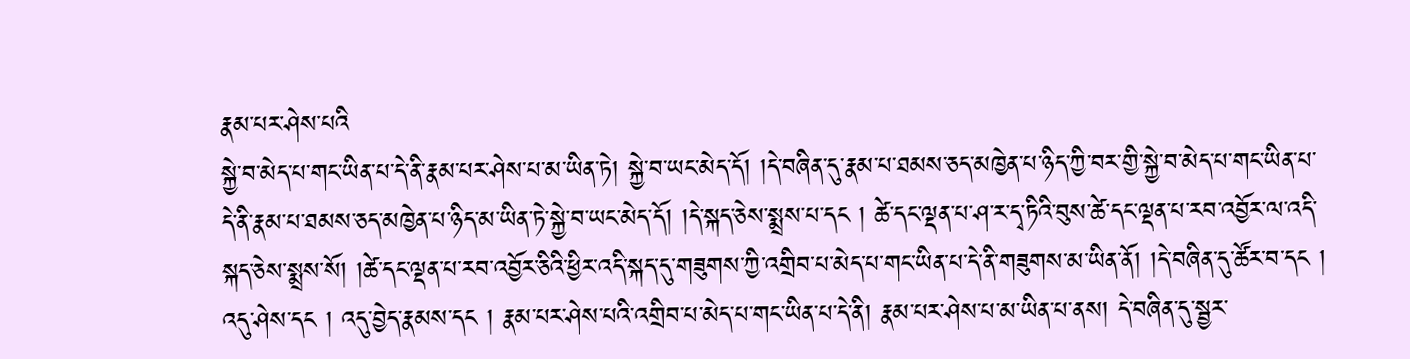རྣམ་པར་ཤེས་པའི
སྐྱེ་བ་མེད་པ་གང་ཡིན་པ་དེ་ནི་རྣམ་པར་ཤེས་པ་མ་ཡིན་ཏེ། སྐྱེ་བ་ཡང་མེད་དོ། །དེ་བཞིན་དུ་རྣམ་པ་ཐམས་ཅད་མཁྱེན་པ་ཉིད་ཀྱི་བར་གྱི་སྐྱེ་བ་མེད་པ་གང་ཡིན་པ་དེ་ནི་རྣམ་པ་ཐམས་ཅད་མཁྱེན་པ་ཉིད་མ་ཡིན་ཏེ་སྐྱེ་བ་ཡང་མེད་དོ། །དེ་སྐད་ཅེས་སྨྲས་པ་དང ། ཚེ་དང་ལྡན་པ་ཤ་ར་དྭ་ཏིའི་བུས་ཚེ་དང་ལྡན་པ་རབ་འབྱོར་ལ་འདི་སྐད་ཅེས་སྨྲས་སོ། །ཚེ་དང་ལྡན་པ་རབ་འབྱོར་ཅིའི་ཕྱིར་འདི་སྐད་དུ་གཟུགས་ཀྱི་འགྲིབ་པ་མེད་པ་གང་ཡིན་པ་དེ་ནི་གཟུགས་མ་ཡིན་ནོ། །དེ་བཞིན་དུ་ཚོར་བ་དང ། འདུ་ཤེས་དང ། འདུ་བྱེད་རྣམས་དང ། རྣམ་པར་ཤེས་པའི་འགྲིབ་པ་མེད་པ་གང་ཡིན་པ་དེ་ནི། རྣམ་པར་ཤེས་པ་མ་ཡིན་པ་ནས། དེ་བཞིན་དུ་སྦྱར་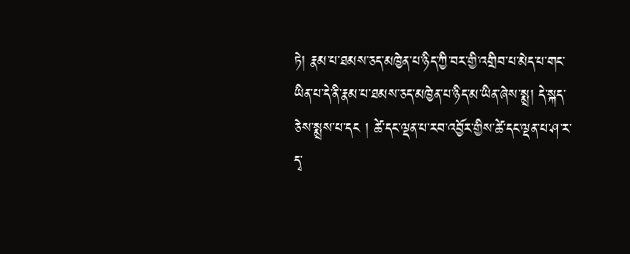ཏེ། རྣམ་པ་ཐམས་ཅད་མཁྱེན་པ་ཉིད་ཀྱི་བར་གྱི་འགྲིབ་པ་མེད་པ་གང་ཡིན་པ་དེ་ནི་རྣམ་པ་ཐམས་ཅད་མཁྱེན་པ་ཉིད་མ་ཡིན་ཞེས་སྨྲ། དེ་སྐད་ཅེས་སྨྲས་པ་དང ། ཚེ་དང་ལྡན་པ་རབ་འབྱོར་གྱིས་ཚེ་དང་ལྡན་པ་ཤ་ར་དྭ་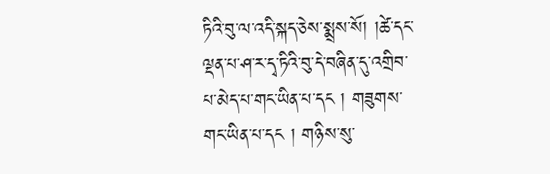ཏིའི་བུ་ལ་འདི་སྐད་ཅེས་སྨྲས་སོ། །ཚེ་དང་ལྡན་པ་ཤ་ར་དྭ་ཏིའི་བུ་དེ་བཞིན་དུ་འགྲིབ་པ་མེད་པ་གང་ཡིན་པ་དང ། གཟུགས་གང་ཡིན་པ་དང ། གཉིས་སུ་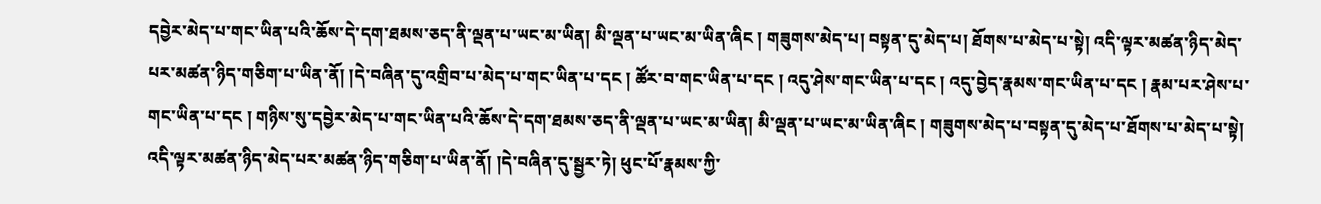དབྱེར་མེད་པ་གང་ཡིན་པའི་ཆོས་དེ་དག་ཐམས་ཅད་ནི་ལྡན་པ་ཡང་མ་ཡིན། མི་ལྡན་པ་ཡང་མ་ཡིན་ཞིང ། གཟུགས་མེད་པ། བསྟན་དུ་མེད་པ། ཐོགས་པ་མེད་པ་སྟེ། འདི་ལྟར་མཚན་ཉིད་མེད་པར་མཚན་ཉིད་གཅིག་པ་ཡིན་ནོ། །དེ་བཞིན་དུ་འགྲིབ་པ་མེད་པ་གང་ཡིན་པ་དང ། ཚོར་བ་གང་ཡིན་པ་དང ། འདུ་ཤེས་གང་ཡིན་པ་དང ། འདུ་བྱེད་རྣམས་གང་ཡིན་པ་དང ། རྣམ་པར་ཤེས་པ་གང་ཡིན་པ་དང ། གཉིས་སུ་དབྱེར་མེད་པ་གང་ཡིན་པའི་ཆོས་དེ་དག་ཐམས་ཅད་ནི་ལྡན་པ་ཡང་མ་ཡིན། མི་ལྡན་པ་ཡང་མ་ཡིན་ཞིང ། གཟུགས་མེད་པ་བསྟན་དུ་མེད་པ་ཐོགས་པ་མེད་པ་སྟེ། འདི་ལྟར་མཚན་ཉིད་མེད་པར་མཚན་ཉིད་གཅིག་པ་ཡིན་ནོ། །དེ་བཞིན་དུ་སྦྱར་ཏེ། ཕུང་པོ་རྣམས་ཀྱི་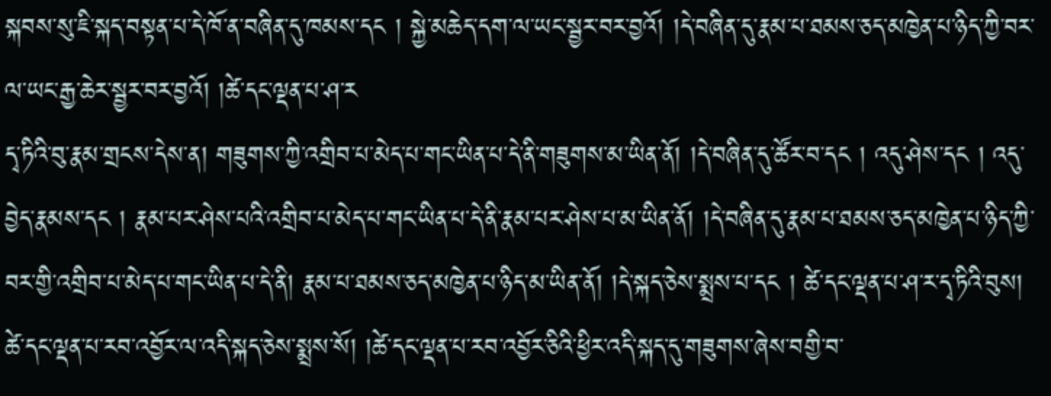སྐབས་སུ་ཇི་སྐད་བསྟན་པ་དེ་ཁོ་ན་བཞིན་དུ་ཁམས་དང ། སྐྱེ་མཆེད་དག་ལ་ཡང་སྦྱར་བར་བྱའོ། །དེ་བཞིན་དུ་རྣམ་པ་ཐམས་ཅད་མཁྱེན་པ་ཉིད་ཀྱི་བར་ལ་ཡང་རྒྱ་ཆེར་སྦྱར་བར་བྱའོ། །ཚེ་དང་ལྡན་པ་ཤ་ར
དྭ་ཏིའི་བུ་རྣམ་གྲངས་དེས་ན། གཟུགས་ཀྱི་འགྲིབ་པ་མེད་པ་གང་ཡིན་པ་དེ་ནི་གཟུགས་མ་ཡིན་ནོ། །དེ་བཞིན་དུ་ཚོར་བ་དང ། འདུ་ཤེས་དང ། འདུ་བྱེད་རྣམས་དང ། རྣམ་པར་ཤེས་པའི་འགྲིབ་པ་མེད་པ་གང་ཡིན་པ་དེ་ནི་རྣམ་པར་ཤེས་པ་མ་ཡིན་ནོ། །དེ་བཞིན་དུ་རྣམ་པ་ཐམས་ཅད་མཁྱེན་པ་ཉིད་ཀྱི་བར་གྱི་འགྲིབ་པ་མེད་པ་གང་ཡིན་པ་དེ་ནི། རྣམ་པ་ཐམས་ཅད་མཁྱེན་པ་ཉིད་མ་ཡིན་ནོ། །དེ་སྐད་ཅེས་སྨྲས་པ་དང ། ཚེ་དང་ལྡན་པ་ཤ་ར་དྭ་ཏིའི་བུས། ཚེ་དང་ལྡན་པ་རབ་འབྱོར་ལ་འདི་སྐད་ཅེས་སྨྲས་སོ། །ཚེ་དང་ལྡན་པ་རབ་འབྱོར་ཅིའི་ཕྱིར་འདི་སྐད་དུ་གཟུགས་ཞེས་བགྱི་བ་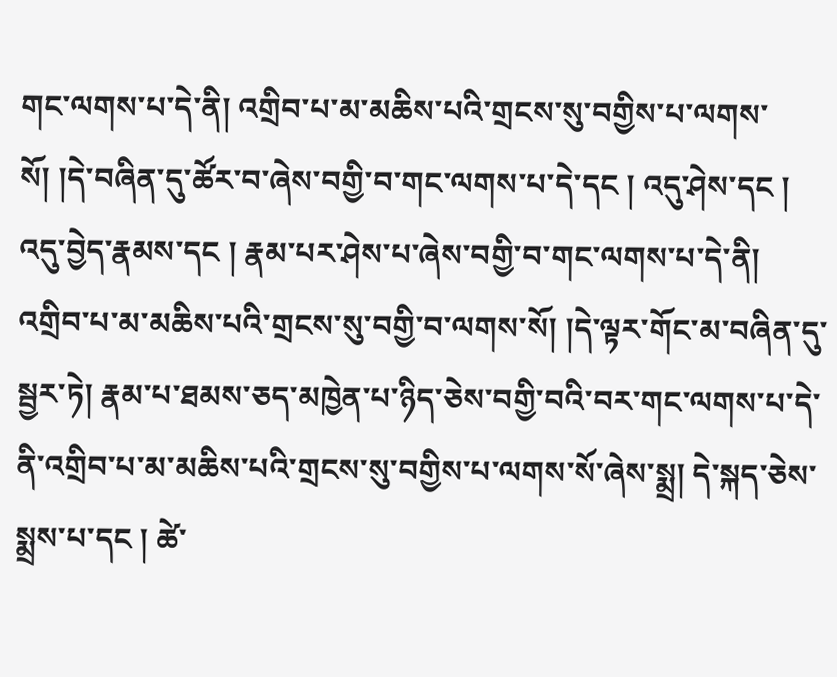གང་ལགས་པ་དེ་ནི། འགྲིབ་པ་མ་མཆིས་པའི་གྲངས་སུ་བགྱིས་པ་ལགས་སོ། །དེ་བཞིན་དུ་ཚོར་བ་ཞེས་བགྱི་བ་གང་ལགས་པ་དེ་དང ། འདུ་ཤེས་དང ། འདུ་བྱེད་རྣམས་དང ། རྣམ་པར་ཤེས་པ་ཞེས་བགྱི་བ་གང་ལགས་པ་དེ་ནི། འགྲིབ་པ་མ་མཆིས་པའི་གྲངས་སུ་བགྱི་བ་ལགས་སོ། །དེ་ལྟར་གོང་མ་བཞིན་དུ་སྦྱར་ཏེ། རྣམ་པ་ཐམས་ཅད་མཁྱེན་པ་ཉིད་ཅེས་བགྱི་བའི་བར་གང་ལགས་པ་དེ་ནི་འགྲིབ་པ་མ་མཆིས་པའི་གྲངས་སུ་བགྱིས་པ་ལགས་སོ་ཞེས་སྨྲ། དེ་སྐད་ཅེས་སྨྲས་པ་དང ། ཚེ་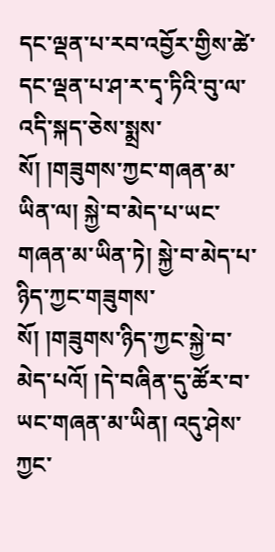དང་ལྡན་པ་རབ་འབྱོར་གྱིས་ཚེ་དང་ལྡན་པ་ཤ་ར་དྭ་ཏིའི་བུ་ལ་འདི་སྐད་ཅེས་སྨྲས་སོ། །གཟུགས་ཀྱང་གཞན་མ་ཡིན་ལ། སྐྱེ་བ་མེད་པ་ཡང་གཞན་མ་ཡིན་ཏེ། སྐྱེ་བ་མེད་པ་ཉིད་ཀྱང་གཟུགས་སོ། །གཟུགས་ཉིད་ཀྱང་སྐྱེ་བ་མེད་པའོ། །དེ་བཞིན་དུ་ཚོར་བ་ཡང་གཞན་མ་ཡིན། འདུ་ཤེས་ཀྱང་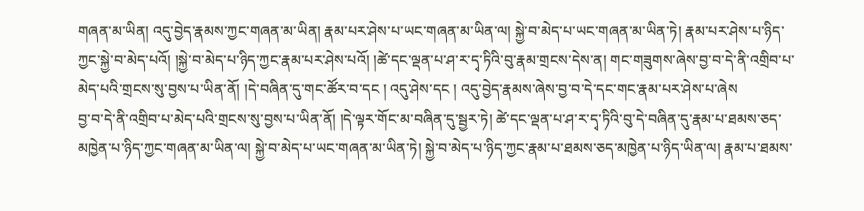གཞན་མ་ཡིན། འདུ་བྱེད་རྣམས་ཀྱང་གཞན་མ་ཡིན། རྣམ་པར་ཤེས་པ་ཡང་གཞན་མ་ཡིན་ལ། སྐྱེ་བ་མེད་པ་ཡང་གཞན་མ་ཡིན་ཏེ། རྣམ་པར་ཤེས་པ་ཉིད་ཀྱང་སྐྱེ་བ་མེད་པའོ། །སྐྱེ་བ་མེད་པ་ཉིད་ཀྱང་རྣམ་པར་ཤེས་པའོ། །ཚེ་དང་ལྡན་པ་ཤ་ར་དྭ་ཏིའི་བུ་རྣམ་གྲངས་དེས་ན། གང་གཟུགས་ཞེས་བྱ་བ་དེ་ནི་འགྲིབ་པ་མེད་པའི་གྲངས་སུ་བྱས་པ་ཡིན་ནོ། །དེ་བཞིན་དུ་གང་ཚོར་བ་དང ། འདུ་ཤེས་དང ། འདུ་བྱེད་རྣམས་ཞེས་བྱ་བ་དེ་དང་གང་རྣམ་པར་ཤེས་པ་ཞེས
བྱ་བ་དེ་ནི་འགྲིབ་པ་མེད་པའི་གྲངས་སུ་བྱས་པ་ཡིན་ནོ། །དེ་ལྟར་གོང་མ་བཞིན་དུ་སྦྱར་ཏེ། ཚེ་དང་ལྡན་པ་ཤ་ར་དྭ་ཏིའི་བུ་དེ་བཞིན་དུ་རྣམ་པ་ཐམས་ཅད་མཁྱེན་པ་ཉིད་ཀྱང་གཞན་མ་ཡིན་ལ། སྐྱེ་བ་མེད་པ་ཡང་གཞན་མ་ཡིན་ཏེ། སྐྱེ་བ་མེད་པ་ཉིད་ཀྱང་རྣམ་པ་ཐམས་ཅད་མཁྱེན་པ་ཉིད་ཡིན་ལ། རྣམ་པ་ཐམས་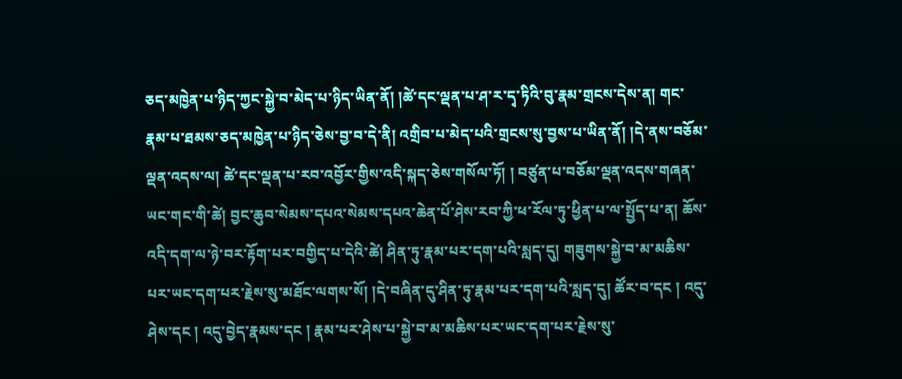ཅད་མཁྱེན་པ་ཉིད་ཀྱང་སྐྱེ་བ་མེད་པ་ཉིད་ཡིན་ནོ། །ཚེ་དང་ལྡན་པ་ཤ་ར་དྭ་ཏིའི་བུ་རྣམ་གྲངས་དེས་ན། གང་རྣམ་པ་ཐམས་ཅད་མཁྱེན་པ་ཉིད་ཅེས་བྱ་བ་དེ་ནི། འགྲིབ་པ་མེད་པའི་གྲངས་སུ་བྱས་པ་ཡིན་ནོ། །དེ་ནས་བཅོམ་ལྡན་འདས་ལ། ཚེ་དང་ལྡན་པ་རབ་འབྱོར་གྱིས་འདི་སྐད་ཅེས་གསོལ་ཏོ། ། བཙུན་པ་བཅོམ་ལྡན་འདས་གཞན་ཡང་གང་གི་ཚེ། བྱང་ཆུབ་སེམས་དཔའ་སེམས་དཔའ་ཆེན་པོ་ཤེས་རབ་ཀྱི་ཕ་རོལ་ཏུ་ཕྱིན་པ་ལ་སྤྱོད་པ་ན། ཆོས་འདི་དག་ལ་ཉེ་བར་རྟོག་པར་བགྱིད་པ་དེའི་ཚེ། ཤིན་ཏུ་རྣམ་པར་དག་པའི་སླད་དུ། གཟུགས་སྐྱེ་བ་མ་མཆིས་པར་ཡང་དག་པར་རྗེས་སུ་མཐོང་ལགས་སོ། །དེ་བཞིན་དུ་ཤིན་ཏུ་རྣམ་པར་དག་པའི་སླད་དུ། ཚོར་བ་དང ། འདུ་ཤེས་དང ། འདུ་བྱེད་རྣམས་དང ། རྣམ་པར་ཤེས་པ་སྐྱེ་བ་མ་མཆིས་པར་ཡང་དག་པར་རྗེས་སུ་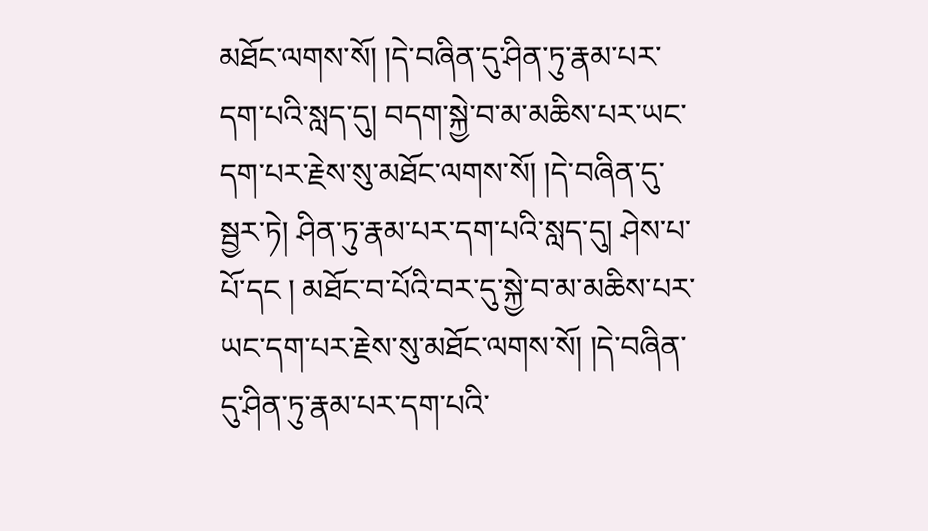མཐོང་ལགས་སོ། །དེ་བཞིན་དུ་ཤིན་ཏུ་རྣམ་པར་དག་པའི་སླད་དུ། བདག་སྐྱེ་བ་མ་མཆིས་པར་ཡང་དག་པར་རྗེས་སུ་མཐོང་ལགས་སོ། །དེ་བཞིན་དུ་སྦྱར་ཏེ། ཤིན་ཏུ་རྣམ་པར་དག་པའི་སླད་དུ། ཤེས་པ་པོ་དང ། མཐོང་བ་པོའི་བར་དུ་སྐྱེ་བ་མ་མཆིས་པར་ཡང་དག་པར་རྗེས་སུ་མཐོང་ལགས་སོ། །དེ་བཞིན་དུ་ཤིན་ཏུ་རྣམ་པར་དག་པའི་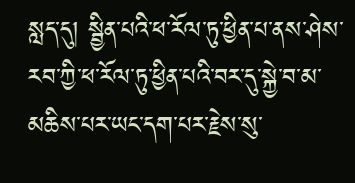སླད་དུ། སྦྱིན་པའི་ཕ་རོལ་ཏུ་ཕྱིན་པ་ནས་ཤེས་རབ་ཀྱི་ཕ་རོལ་ཏུ་ཕྱིན་པའི་བར་དུ་སྐྱེ་བ་མ་མཆིས་པར་ཡང་དག་པར་རྗེས་སུ་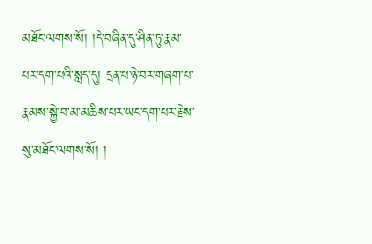མཐོང་ལགས་སོ། །དེ་བཞིན་དུ་ཤིན་ཏུ་རྣམ་པར་དག་པའི་སླད་དུ། དྲན་པ་ཉེ་བར་གཞག་པ་རྣམས་སྐྱེ་བ་མ་མཆིས་པར་ཡང་དག་པར་རྗེས་སུ་མཐོང་ལགས་སོ། །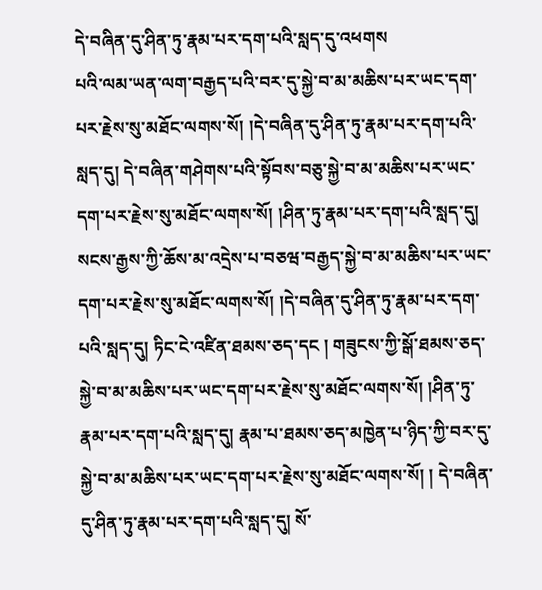དེ་བཞིན་དུ་ཤིན་ཏུ་རྣམ་པར་དག་པའི་སླད་དུ་འཕགས
པའི་ལམ་ཡན་ལག་བརྒྱད་པའི་བར་དུ་སྐྱེ་བ་མ་མཆིས་པར་ཡང་དག་པར་རྗེས་སུ་མཐོང་ལགས་སོ། །དེ་བཞིན་དུ་ཤིན་ཏུ་རྣམ་པར་དག་པའི་སླད་དུ། དེ་བཞིན་གཤེགས་པའི་སྟོབས་བཅུ་སྐྱེ་བ་མ་མཆིས་པར་ཡང་དག་པར་རྗེས་སུ་མཐོང་ལགས་སོ། །ཤིན་ཏུ་རྣམ་པར་དག་པའི་སླད་དུ། སངས་རྒྱས་ཀྱི་ཆོས་མ་འདྲེས་པ་བཅཝ་བརྒྱད་སྐྱེ་བ་མ་མཆིས་པར་ཡང་དག་པར་རྗེས་སུ་མཐོང་ལགས་སོ། །དེ་བཞིན་དུ་ཤིན་ཏུ་རྣམ་པར་དག་པའི་སླད་དུ། ཏིང་ངེ་འཛིན་ཐམས་ཅད་དང ། གཟུངས་ཀྱི་སྒོ་ཐམས་ཅད་སྐྱེ་བ་མ་མཆིས་པར་ཡང་དག་པར་རྗེས་སུ་མཐོང་ལགས་སོ། །ཤིན་ཏུ་རྣམ་པར་དག་པའི་སླད་དུ། རྣམ་པ་ཐམས་ཅད་མཁྱེན་པ་ཉིད་ཀྱི་བར་དུ་སྐྱེ་བ་མ་མཆིས་པར་ཡང་དག་པར་རྗེས་སུ་མཐོང་ལགས་སོ། ། དེ་བཞིན་དུ་ཤིན་ཏུ་རྣམ་པར་དག་པའི་སླད་དུ། སོ་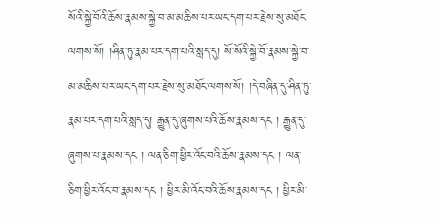སོའི་སྐྱེ་བོའི་ཆོས་རྣམས་སྐྱེ་བ་མ་མཆིས་པར་ཡང་དག་པར་རྗེས་སུ་མཐོང་ལགས་སོ། །ཤིན་ཏུ་རྣམ་པར་དག་པའི་སླད་དུ། སོ་སོའི་སྐྱེ་བོ་རྣམས་སྐྱེ་བ་མ་མཆིས་པར་ཡང་དག་པར་རྗེས་སུ་མཐོང་ལགས་སོ། །དེ་བཞིན་དུ་ཤིན་ཏུ་རྣམ་པར་དག་པའི་སླད་དུ། རྒྱུན་དུ་ཞུགས་པའི་ཆོས་རྣམས་དང ། རྒྱུན་དུ་ཞུགས་པ་རྣམས་དང ། ལན་ཅིག་ཕྱིར་འོང་བའི་ཆོས་རྣམས་དང ། ལན་ཅིག་ཕྱིར་འོང་བ་རྣམས་དང ། ཕྱིར་མི་འོང་བའི་ཆོས་རྣམས་དང ། ཕྱིར་མི་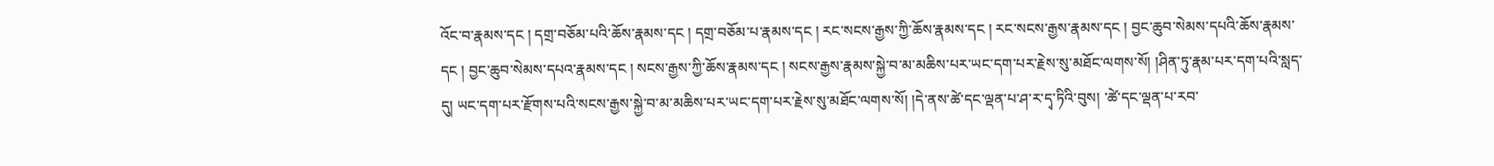འོང་བ་རྣམས་དང ། དགྲ་བཅོམ་པའི་ཆོས་རྣམས་དང ། དགྲ་བཅོམ་པ་རྣམས་དང ། རང་སངས་རྒྱས་ཀྱི་ཆོས་རྣམས་དང ། རང་སངས་རྒྱས་རྣམས་དང ། བྱང་ཆུབ་སེམས་དཔའི་ཆོས་རྣམས་དང ། བྱང་ཆུབ་སེམས་དཔའ་རྣམས་དང ། སངས་རྒྱས་ཀྱི་ཆོས་རྣམས་དང ། སངས་རྒྱས་རྣམས་སྐྱེ་བ་མ་མཆིས་པར་ཡང་དག་པར་རྗེས་སུ་མཐོང་ལགས་སོ། །ཤིན་ཏུ་རྣམ་པར་དག་པའི་སླད་དུ། ཡང་དག་པར་རྫོགས་པའི་སངས་རྒྱས་སྐྱེ་བ་མ་མཆིས་པར་ཡང་དག་པར་རྗེས་སུ་མཐོང་ལགས་སོ། །དེ་ནས་ཚེ་དང་ལྡན་པ་ཤ་ར་དྭ་ཏིའི་བུས། ་ཚེ་དང་ལྡན་པ་རབ་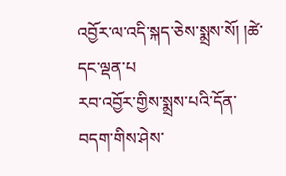འབྱོར་ལ་འདི་སྐད་ཅེས་སྨྲས་སོ། །ཚེ་དང་ལྡན་པ
རབ་འབྱོར་གྱིས་སྨྲས་པའི་དོན་བདག་གིས་ཤེས་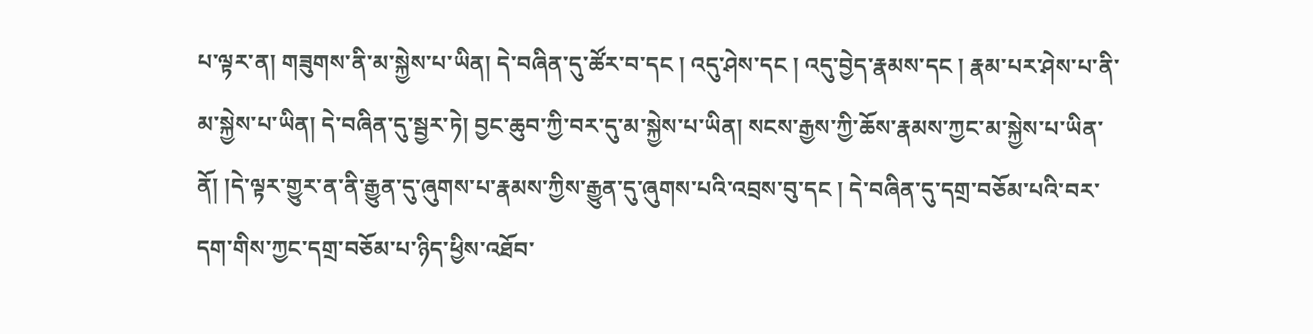པ་ལྟར་ན། གཟུགས་ནི་མ་སྐྱེས་པ་ཡིན། དེ་བཞིན་དུ་ཚོར་བ་དང ། འདུ་ཤེས་དང ། འདུ་བྱེད་རྣམས་དང ། རྣམ་པར་ཤེས་པ་ནི་མ་སྐྱེས་པ་ཡིན། དེ་བཞིན་དུ་སྦྱར་ཏེ། བྱང་ཆུབ་ཀྱི་བར་དུ་མ་སྐྱེས་པ་ཡིན། སངས་རྒྱས་ཀྱི་ཆོས་རྣམས་ཀྱང་མ་སྐྱེས་པ་ཡིན་ནོ། །དེ་ལྟར་གྱུར་ན་ནི་རྒྱུན་དུ་ཞུགས་པ་རྣམས་ཀྱིས་རྒྱུན་དུ་ཞུགས་པའི་འབྲས་བུ་དང ། དེ་བཞིན་དུ་དགྲ་བཅོམ་པའི་བར་དག་གིས་ཀྱང་དགྲ་བཅོམ་པ་ཉིད་ཕྱིས་འཐོབ་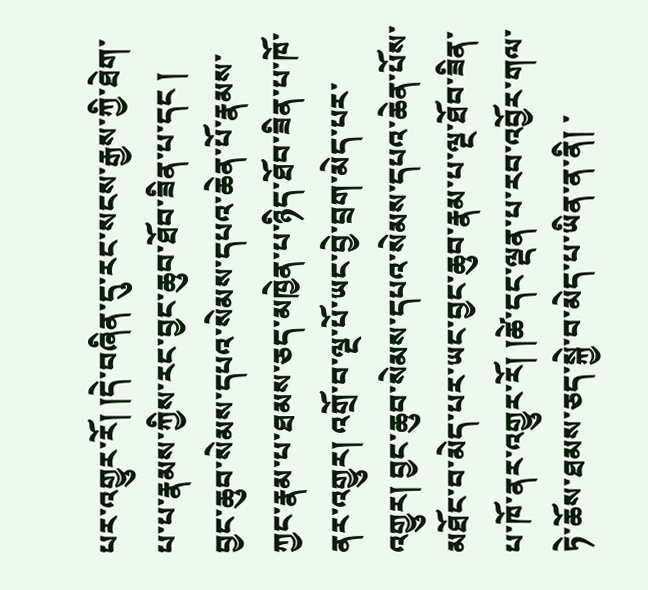པར་འགྱུར་རོ། །དེ་བཞིན་དུ་རང་སངས་རྒྱས་ཀྱི་ཐེག་པ་པ་རྣམས་ཀྱིས་རང་བྱང་ཆུབ་ཐོབ་ཟིན་པ་དང ། བྱང་ཆུབ་སེམས་དཔའ་སེམས་དཔའ་ཆེན་པོ་རྣམས་ཀྱང་རྣམ་པ་ཐམས་ཅད་མཁྱེན་པ་ཉིད་ཐོབ་ཟིན་པ་ཁོ་ནར་འགྱུར། འགྲོ་བ་ལྔ་པོ་ཡང་བྱེ་བྲག་མེད་པར་འགྱུར། བྱང་ཆུབ་སེམས་དཔའ་སེམས་དཔའ་ཆེན་པོས་མཐོང་བ་མེད་པར་ཡང་བྱང་ཆུབ་རྣམ་པ་ལྔ་ཐོབ་ཟིན་པ་ཁོ་ནར་འགྱུར་རོ། །ཚེ་དང་ལྡན་པ་རབ་འབྱོར་གལ་ཏེ་ཆོས་ཐམས་ཅད་སྐྱེ་བ་མེད་པ་ཡིན་ན་ནི། ་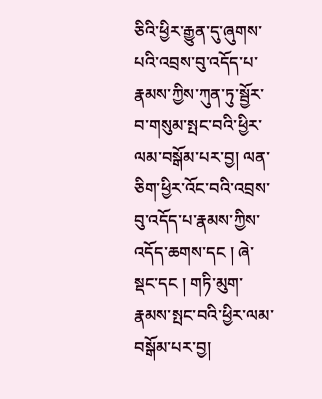ཅིའི་ཕྱིར་རྒྱུན་དུ་ཞུགས་པའི་འབྲས་བུ་འདོད་པ་རྣམས་ཀྱིས་ཀུན་ཏུ་སྦྱོར་བ་གསུམ་སྤང་བའི་ཕྱིར་ལམ་བསྒོམ་པར་བྱ། ལན་ཅིག་ཕྱིར་འོང་བའི་འབྲས་བུ་འདོད་པ་རྣམས་ཀྱིས་འདོད་ཆགས་དང ། ཞེ་སྡང་དང ། གཏི་མུག་རྣམས་སྤང་བའི་ཕྱིར་ལམ་བསྒོམ་པར་བྱ།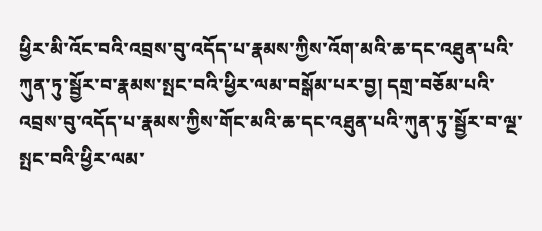ཕྱིར་མི་འོང་བའི་འབྲས་བུ་འདོད་པ་རྣམས་ཀྱིས་འོག་མའི་ཆ་དང་འཐུན་པའི་ཀུན་ཏུ་སྦྱོར་བ་རྣམས་སྤང་བའི་ཕྱིར་ལམ་བསྒོམ་པར་བྱ། དགྲ་བཅོམ་པའི་འབྲས་བུ་འདོད་པ་རྣམས་ཀྱིས་གོང་མའི་ཆ་དང་འཐུན་པའི་ཀུན་ཏུ་སྦྱོར་བ་ལྔ་སྤང་བའི་ཕྱིར་ལམ་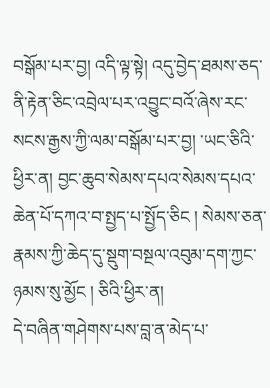བསྒོམ་པར་བྱ། འདི་ལྟ་སྟེ། འདུ་བྱེད་ཐམས་ཅད་ནི་རྟེན་ཅིང་འབྲེལ་པར་འབྱུང་བའོ་ཞེས་རང་སངས་རྒྱས་ཀྱི་ལམ་བསྒོམ་པར་བྱ། ་ཡང་ཅིའི་ཕྱིར་ན། བྱང་ཆུབ་སེམས་དཔའ་སེམས་དཔའ་ཆེན་པོ་དཀའ་བ་སྤྱད་པ་སྤྱོད་ཅིང ། སེམས་ཅན་རྣམས་ཀྱི་ཆེད་དུ་སྡུག་བསྔལ་འབུམ་དག་ཀྱང་ཉམས་སུ་མྱོང ། ཅིའི་ཕྱིར་ན།
དེ་བཞིན་གཤེགས་པས་བླ་ན་མེད་པ་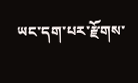ཡང་དག་པར་རྫོགས་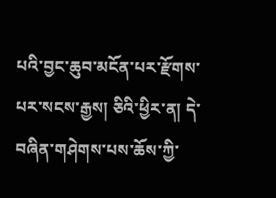པའི་བྱང་ཆུབ་མངོན་པར་རྫོགས་པར་སངས་རྒྱས། ཅིའི་ཕྱིར་ན། དེ་བཞིན་གཤེགས་པས་ཆོས་ཀྱི་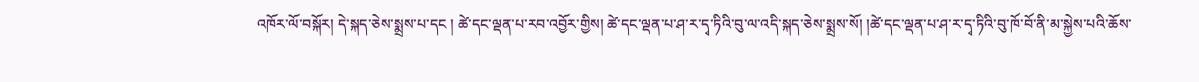འཁོར་ལོ་བསྐོར། དེ་སྐད་ཅེས་སྨྲས་པ་དང ། ཚེ་དང་ལྡན་པ་རབ་འབྱོར་གྱིས། ཚེ་དང་ལྡན་པ་ཤ་ར་དྭ་ཏིའི་བུ་ལ་འདི་སྐད་ཅེས་སྨྲས་སོ། །ཚེ་དང་ལྡན་པ་ཤ་ར་དྭ་ཏིའི་བུ་ཁོ་བོ་ནི་མ་སྐྱེས་པའི་ཆོས་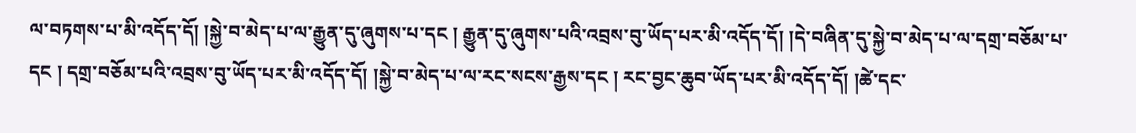ལ་བཏགས་པ་མི་འདོད་དོ། །སྐྱེ་བ་མེད་པ་ལ་རྒྱུན་དུ་ཞུགས་པ་དང ། རྒྱུན་དུ་ཞུགས་པའི་འབྲས་བུ་ཡོད་པར་མི་འདོད་དོ། །དེ་བཞིན་དུ་སྐྱེ་བ་མེད་པ་ལ་དགྲ་བཅོམ་པ་དང ། དགྲ་བཅོམ་པའི་འབྲས་བུ་ཡོད་པར་མི་འདོད་དོ། །སྐྱེ་བ་མེད་པ་ལ་རང་སངས་རྒྱས་དང ། རང་བྱང་ཆུབ་ཡོད་པར་མི་འདོད་དོ། །ཚེ་དང་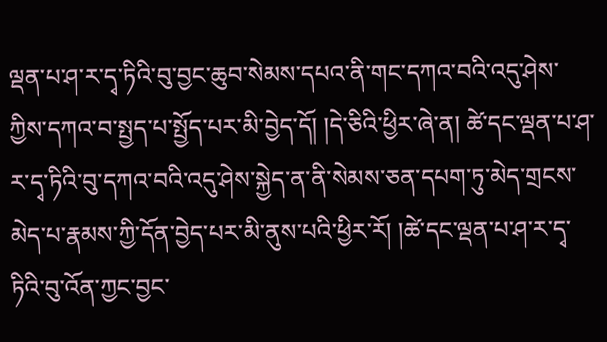ལྡན་པ་ཤ་ར་དྭ་ཏིའི་བུ་བྱང་ཆུབ་སེམས་དཔའ་ནི་གང་དཀའ་བའི་འདུ་ཤེས་ཀྱིས་དཀའ་བ་སྤྱད་པ་སྤྱོད་པར་མི་བྱེད་དོ། །དེ་ཅིའི་ཕྱིར་ཞེ་ན། ཚེ་དང་ལྡན་པ་ཤ་ར་དྭ་ཏིའི་བུ་དཀའ་བའི་འདུ་ཤེས་སྐྱེད་ན་ནི་སེམས་ཅན་དཔག་ཏུ་མེད་གྲངས་མེད་པ་རྣམས་ཀྱི་དོན་བྱེད་པར་མི་ནུས་པའི་ཕྱིར་རོ། །ཚེ་དང་ལྡན་པ་ཤ་ར་དྭ་ཏིའི་བུ་འོན་ཀྱང་བྱང་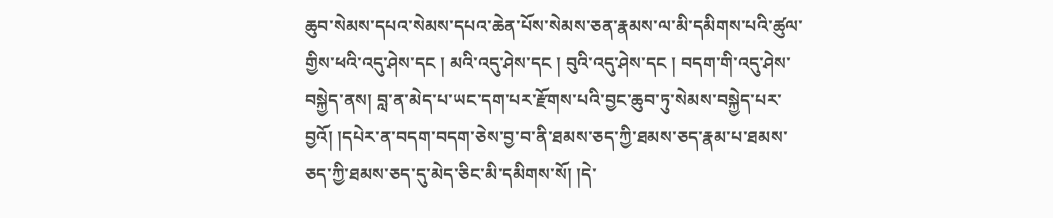ཆུབ་སེམས་དཔའ་སེམས་དཔའ་ཆེན་པོས་སེམས་ཅན་རྣམས་ལ་མི་དམིགས་པའི་ཚུལ་གྱིས་ཕའི་འདུ་ཤེས་དང ། མའི་འདུ་ཤེས་དང ། བུའི་འདུ་ཤེས་དང ། བདག་གི་འདུ་ཤེས་བསྐྱེད་ནས། བླ་ན་མེད་པ་ཡང་དག་པར་རྫོགས་པའི་བྱང་ཆུབ་ཏུ་སེམས་བསྐྱེད་པར་བྱའོ། །དཔེར་ན་བདག་བདག་ཅེས་བྱ་བ་ནི་ཐམས་ཅད་ཀྱི་ཐམས་ཅད་རྣམ་པ་ཐམས་ཅད་ཀྱི་ཐམས་ཅད་དུ་མེད་ཅིང་མི་དམིགས་སོ། །དེ་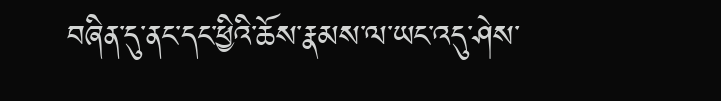བཞིན་དུ་ནང་དང་ཕྱིའི་ཆོས་རྣམས་ལ་ཡང་འདུ་ཤེས་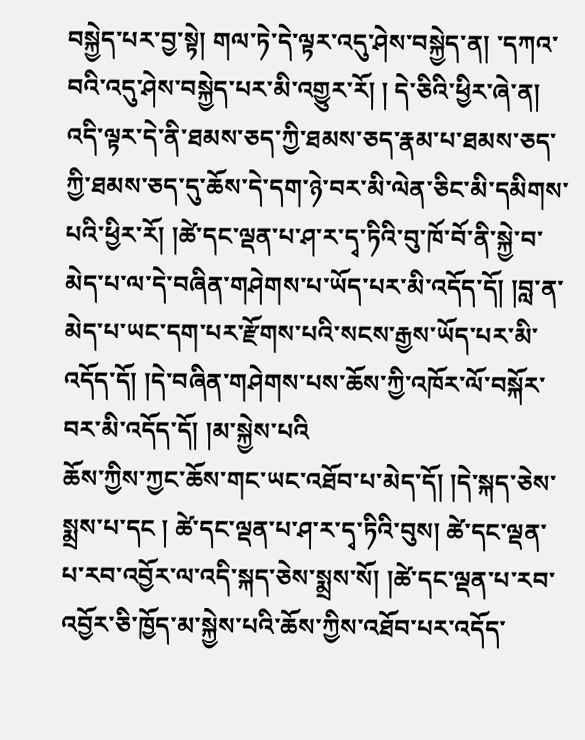བསྐྱེད་པར་བྱ་སྟེ། གལ་ཏེ་དེ་ལྟར་འདུ་ཤེས་བསྐྱེད་ན། ་དཀའ་བའི་འདུ་ཤེས་བསྐྱེད་པར་མི་འགྱུར་རོ། ། དེ་ཅིའི་ཕྱིར་ཞེ་ན། འདི་ལྟར་དེ་ནི་ཐམས་ཅད་ཀྱི་ཐམས་ཅད་རྣམ་པ་ཐམས་ཅད་ཀྱི་ཐམས་ཅད་དུ་ཆོས་དེ་དག་ཉེ་བར་མི་ལེན་ཅིང་མི་དམིགས་པའི་ཕྱིར་རོ། །ཚེ་དང་ལྡན་པ་ཤ་ར་དྭ་ཏིའི་བུ་ཁོ་བོ་ནི་སྐྱེ་བ་མེད་པ་ལ་དེ་བཞིན་གཤེགས་པ་ཡོད་པར་མི་འདོད་དོ། །བླ་ན་མེད་པ་ཡང་དག་པར་རྫོགས་པའི་སངས་རྒྱས་ཡོད་པར་མི་འདོད་དོ། །དེ་བཞིན་གཤེགས་པས་ཆོས་ཀྱི་འཁོར་ལོ་བསྐོར་བར་མི་འདོད་དོ། །མ་སྐྱེས་པའི
ཆོས་ཀྱིས་ཀྱང་ཆོས་གང་ཡང་འཐོབ་པ་མེད་དོ། །དེ་སྐད་ཅེས་སྨྲས་པ་དང ། ཚེ་དང་ལྡན་པ་ཤ་ར་དྭ་ཏིའི་བུས། ཚེ་དང་ལྡན་པ་རབ་འབྱོར་ལ་འདི་སྐད་ཅེས་སྨྲས་སོ། །ཚེ་དང་ལྡན་པ་རབ་འབྱོར་ཅི་ཁྱོད་མ་སྐྱེས་པའི་ཆོས་ཀྱིས་འཐོབ་པར་འདོད་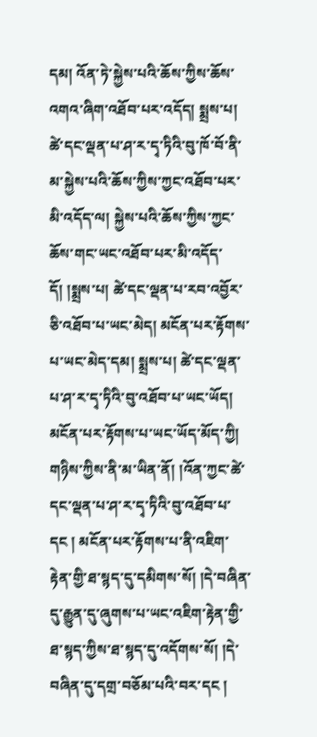དམ། འོན་ཏེ་སྐྱེས་པའི་ཆོས་ཀྱིས་ཆོས་འགའ་ཞིག་འཐོབ་པར་འདོད། སྨྲས་པ། ཚེ་དང་ལྡན་པ་ཤ་ར་དྭ་ཏིའི་བུ་ཁོ་བོ་ནི་མ་སྐྱེས་པའི་ཆོས་ཀྱིས་ཀྱང་འཐོབ་པར་མི་འདོད་ལ། སྐྱེས་པའི་ཆོས་ཀྱིས་ཀྱང་ཆོས་གང་ཡང་འཐོབ་པར་མི་འདོད་དོ། །སྨྲས་པ། ཚེ་དང་ལྡན་པ་རབ་འབྱོར་ཅི་འཐོབ་པ་ཡང་མེད། མངོན་པར་རྟོགས་པ་ཡང་མེད་དམ། སྨྲས་པ། ཚེ་དང་ལྡན་པ་ཤ་ར་དྭ་ཏིའི་བུ་འཐོབ་པ་ཡང་ཡོད། མངོན་པར་རྟོགས་པ་ཡང་ཡོད་མོད་ཀྱི། གཉིས་ཀྱིས་ནི་མ་ཡིན་ནོ། །འོན་ཀྱང་ཚེ་དང་ལྡན་པ་ཤ་ར་དྭ་ཏིའི་བུ་འཐོབ་པ་དང ། མངོན་པར་རྟོགས་པ་ནི་འཇིག་རྟེན་གྱི་ཐ་སྙད་དུ་དམིགས་སོ། །དེ་བཞིན་དུ་རྒྱུན་དུ་ཞུགས་པ་ཡང་འཇིག་རྟེན་གྱི་ཐ་སྙད་ཀྱིས་ཐ་སྙད་དུ་འདོགས་སོ། །དེ་བཞིན་དུ་དགྲ་བཅོམ་པའི་བར་དང །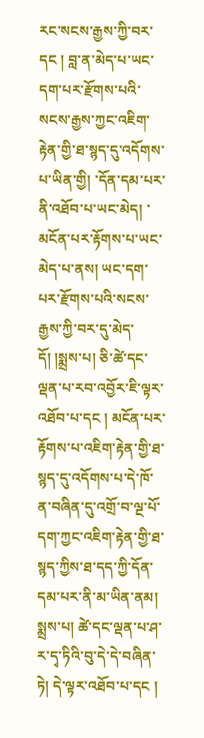རང་སངས་རྒྱས་ཀྱི་བར་དང ། བླ་ན་མེད་པ་ཡང་དག་པར་རྫོགས་པའི་སངས་རྒྱས་ཀྱང་འཇིག་རྟེན་གྱི་ཐ་སྙད་དུ་འདོགས་པ་ཡིན་གྱི། ་དོན་དམ་པར་ནི་འཐོབ་པ་ཡང་མེད། ་མངོན་པར་རྟོགས་པ་ཡང་མེད་པ་ནས། ཡང་དག་པར་རྫོགས་པའི་སངས་རྒྱས་ཀྱི་བར་དུ་མེད་དོ། །སྨྲས་པ། ཅི་ཚེ་དང་ལྡན་པ་རབ་འབྱོར་ཇི་ལྟར་འཐོབ་པ་དང ། མངོན་པར་རྟོགས་པ་འཇིག་རྟེན་གྱི་ཐ་སྙད་དུ་འདོགས་པ་དེ་ཁོ་ན་བཞིན་དུ་འགྲོ་བ་ལྔ་པོ་དག་ཀྱང་འཇིག་རྟེན་གྱི་ཐ་སྙད་ཀྱིས་ཐ་དད་ཀྱི་དོན་དམ་པར་ནི་མ་ཡིན་ནམ། སྨྲས་པ། ཚེ་དང་ལྡན་པ་ཤ་ར་དྭ་ཏིའི་བུ་དེ་དེ་བཞིན་ཏེ། དེ་ལྟར་འཐོབ་པ་དང །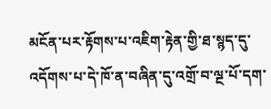མངོན་པར་རྟོགས་པ་འཇིག་རྟེན་གྱི་ཐ་སྙད་དུ་འདོགས་པ་དེ་ཁོ་ན་བཞིན་དུ་འགྲོ་བ་ལྔ་པོ་དག་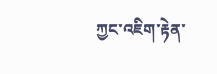ཀྱང་འཇིག་རྟེན་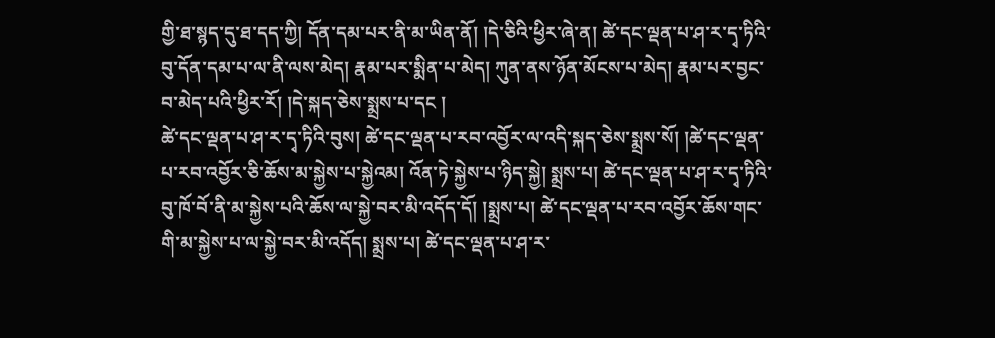གྱི་ཐ་སྙད་དུ་ཐ་དད་ཀྱི། དོན་དམ་པར་ནི་མ་ཡིན་ནོ། །དེ་ཅིའི་ཕྱིར་ཞེ་ན། ཚེ་དང་ལྡན་པ་ཤ་ར་དྭ་ཏིའི་བུ་དོན་དམ་པ་ལ་ནི་ལས་མེད། རྣམ་པར་སྨིན་པ་མེད། ཀུན་ནས་ཉོན་མོངས་པ་མེད། རྣམ་པར་བྱང་བ་མེད་པའི་ཕྱིར་རོ། །དེ་སྐད་ཅེས་སྨྲས་པ་དང །
ཚེ་དང་ལྡན་པ་ཤ་ར་དྭ་ཏིའི་བུས། ཚེ་དང་ལྡན་པ་རབ་འབྱོར་ལ་འདི་སྐད་ཅེས་སྨྲས་སོ། །ཚེ་དང་ལྡན་པ་རབ་འབྱོར་ཅི་ཆོས་མ་སྐྱེས་པ་སྐྱེའམ། འོན་ཏེ་སྐྱེས་པ་ཉིད་སྐྱེ། སྨྲས་པ། ཚེ་དང་ལྡན་པ་ཤ་ར་དྭ་ཏིའི་བུ་ཁོ་བོ་ནི་མ་སྐྱེས་པའི་ཆོས་ལ་སྐྱེ་བར་མི་འདོད་དོ། །སྨྲས་པ། ཚེ་དང་ལྡན་པ་རབ་འབྱོར་ཆོས་གང་གི་མ་སྐྱེས་པ་ལ་སྐྱེ་བར་མི་འདོད། སྨྲས་པ། ཚེ་དང་ལྡན་པ་ཤ་ར་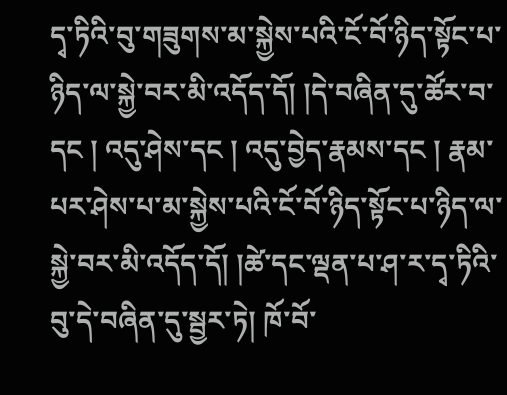དྭ་ཏིའི་བུ་གཟུགས་མ་སྐྱེས་པའི་ངོ་བོ་ཉིད་སྟོང་པ་ཉིད་ལ་སྐྱེ་བར་མི་འདོད་དོ། །དེ་བཞིན་དུ་ཚོར་བ་དང ། འདུ་ཤེས་དང ། འདུ་བྱེད་རྣམས་དང ། རྣམ་པར་ཤེས་པ་མ་སྐྱེས་པའི་ངོ་བོ་ཉིད་སྟོང་པ་ཉིད་ལ་སྐྱེ་བར་མི་འདོད་དོ། །ཚེ་དང་ལྡན་པ་ཤ་ར་དྭ་ཏིའི་བུ་དེ་བཞིན་དུ་སྦྱར་ཏེ། ཁོ་བོ་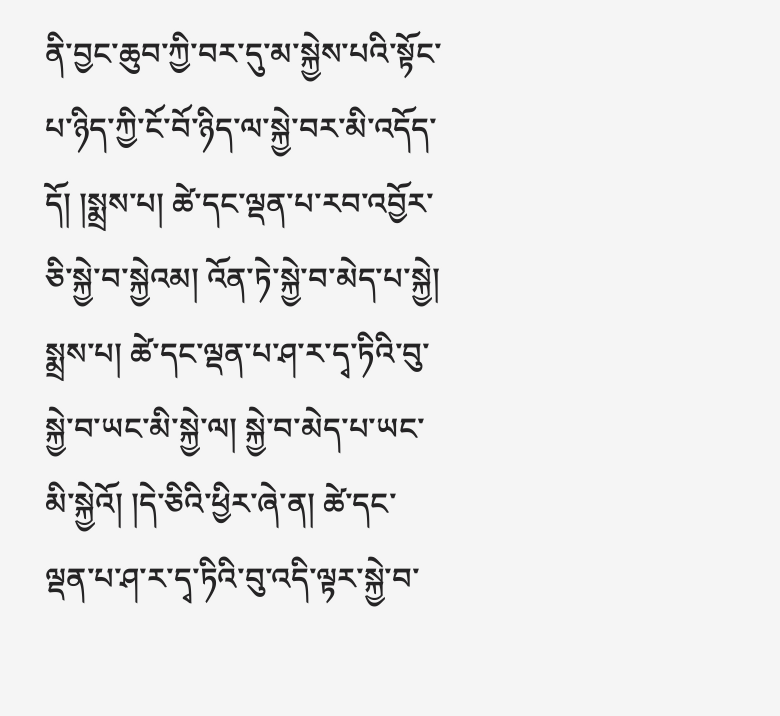ནི་བྱང་ཆུབ་ཀྱི་བར་དུ་མ་སྐྱེས་པའི་སྟོང་པ་ཉིད་ཀྱི་ངོ་བོ་ཉིད་ལ་སྐྱེ་བར་མི་འདོད་དོ། །སྨྲས་པ། ཚེ་དང་ལྡན་པ་རབ་འབྱོར་ཅི་སྐྱེ་བ་སྐྱེའམ། འོན་ཏེ་སྐྱེ་བ་མེད་པ་སྐྱེ། སྨྲས་པ། ཚེ་དང་ལྡན་པ་ཤ་ར་དྭ་ཏིའི་བུ་སྐྱེ་བ་ཡང་མི་སྐྱེ་ལ། སྐྱེ་བ་མེད་པ་ཡང་མི་སྐྱེའོ། །དེ་ཅིའི་ཕྱིར་ཞེ་ན། ཚེ་དང་ལྡན་པ་ཤ་ར་དྭ་ཏིའི་བུ་འདི་ལྟར་སྐྱེ་བ་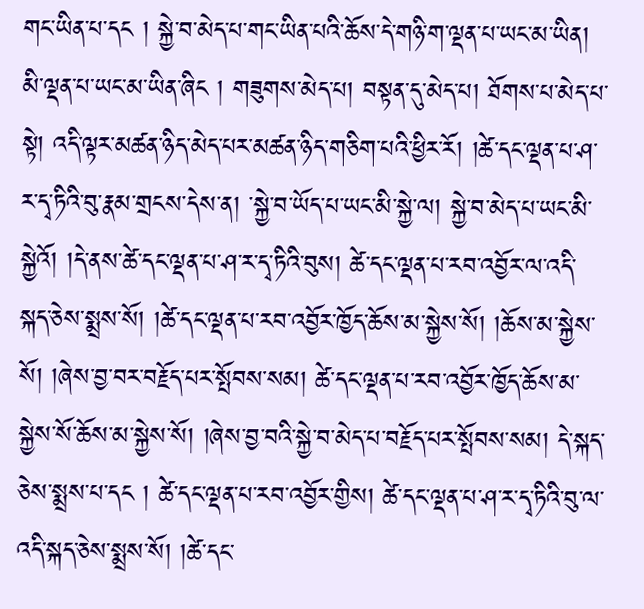གང་ཡིན་པ་དང ། སྐྱེ་བ་མེད་པ་གང་ཡིན་པའི་ཆོས་དེ་གཉི་ག་ལྡན་པ་ཡང་མ་ཡིན། མི་ལྡན་པ་ཡང་མ་ཡིན་ཞིང ། གཟུགས་མེད་པ། བསྟན་དུ་མེད་པ། ཐོགས་པ་མེད་པ་སྟེ། འདི་ལྟར་མཚན་ཉིད་མེད་པར་མཚན་ཉིད་གཅིག་པའི་ཕྱིར་རོ། །ཚེ་དང་ལྡན་པ་ཤ་ར་དྭ་ཏིའི་བུ་རྣམ་གྲངས་དེས་ན། ་སྐྱེ་བ་ཡོད་པ་ཡང་མི་སྐྱེ་ལ། སྐྱེ་བ་མེད་པ་ཡང་མི་སྐྱེའོ། །དེ་ནས་ཚེ་དང་ལྡན་པ་ཤ་ར་དྭ་ཏིའི་བུས། ཚེ་དང་ལྡན་པ་རབ་འབྱོར་ལ་འདི་སྐད་ཅེས་སྨྲས་སོ། །ཚེ་དང་ལྡན་པ་རབ་འབྱོར་ཁྱོད་ཆོས་མ་སྐྱེས་སོ། །ཆོས་མ་སྐྱེས་སོ། །ཞེས་བྱ་བར་བརྗོད་པར་སྤོབས་སམ། ཚེ་དང་ལྡན་པ་རབ་འབྱོར་ཁྱོད་ཆོས་མ་སྐྱེས་སོ་ཆོས་མ་སྐྱེས་སོ། །ཞེས་བྱ་བའི་སྐྱེ་བ་མེད་པ་བརྗོད་པར་སྤོབས་སམ། དེ་སྐད་ཅེས་སྨྲས་པ་དང ། ཚེ་དང་ལྡན་པ་རབ་འབྱོར་གྱིས། ཚེ་དང་ལྡན་པ་ཤ་ར་དྭ་ཏིའི་བུ་ལ་འདི་སྐད་ཅེས་སྨྲས་སོ། །ཚེ་དང་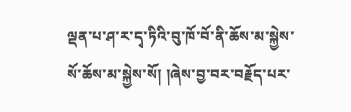ལྡན་པ་ཤ་ར་དྭ་ཏིའི་བུ་ཁོ་བོ་ནི་ཆོས་མ་སྐྱེས་སོ་ཆོས་མ་སྐྱེས་སོ། །ཞེས་བྱ་བར་བརྗོད་པར་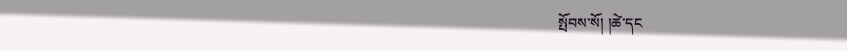སྤོབས་སོ། །ཚེ་དང